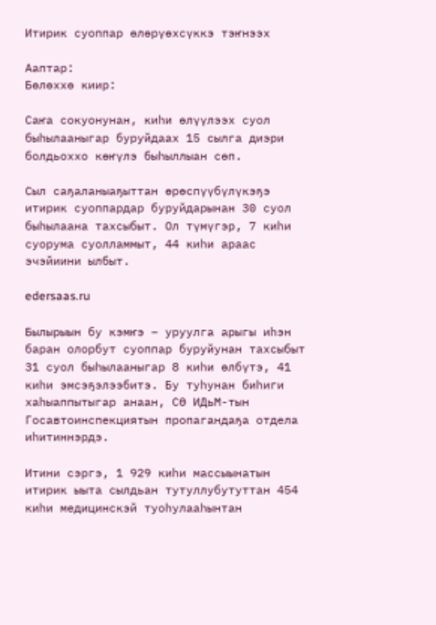Итирик суоппар өлөрүөхсүккэ тэҥнээх

Ааптар:
Бөлөххө киир:

Саҥа сокуонунан, киһи өлүүлээх суол быһылааныгар буруйдаах 15 сылга диэри болдьоххо көҥүлэ быһыллыан сөп.

Сыл саҕаланыаҕыттан өрөспүүбүлүкэҕэ итирик суоппардар буруйдарынан 30 суол быһылаана тахсыбыт. Ол түмүгэр, 7 киһи суорума суолламмыт, 44 киһи араас эчэйиини ылбыт.

edersaas.ru

Былырыын бу кэмҥэ – уруулга арыгы иһэн баран олорбут суоппар буруйунан тахсыбыт 31 суол быһылааныгар 8 киһи өлбүтэ, 41 киһи эмсэҕэлээбитэ. Бу туһунан биһиги хаһыаппытыгар анаан, СӨ ИДьМ-тын Госавтоинспекциятын пропагандаҕа отдела иһитиннэрдэ.

Итини сэргэ, 1 929 киһи массыынатын итирик ыыта сылдьан тутуллубутуттан 454 киһи медицинскэй туоһулааһынтан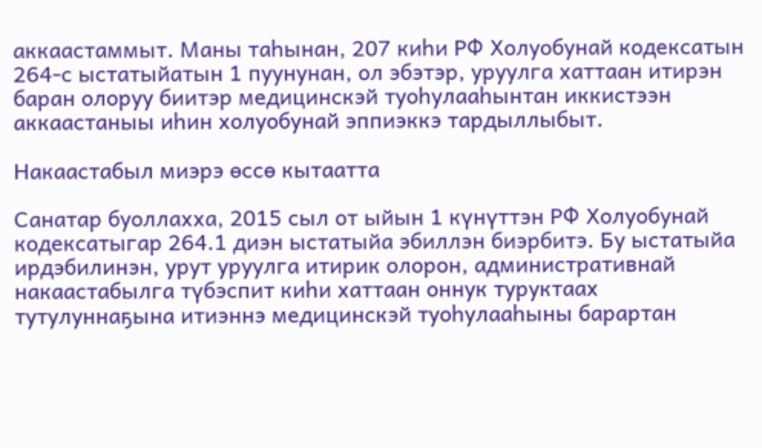аккаастаммыт. Маны таһынан, 207 киһи РФ Холуобунай кодексатын 264-с ыстатыйатын 1 пуунунан, ол эбэтэр, уруулга хаттаан итирэн баран олоруу биитэр медицинскэй туоһулааһынтан иккистээн аккаастаныы иһин холуобунай эппиэккэ тардыллыбыт.

Накаастабыл миэрэ өссө кытаатта

Санатар буоллахха, 2015 сыл от ыйын 1 күнүттэн РФ Холуобунай кодексатыгар 264.1 диэн ыстатыйа эбиллэн биэрбитэ. Бу ыстатыйа ирдэбилинэн, урут уруулга итирик олорон, административнай накаастабылга түбэспит киһи хаттаан оннук туруктаах тутулуннаҕына итиэннэ медицинскэй туоһулааһыны барартан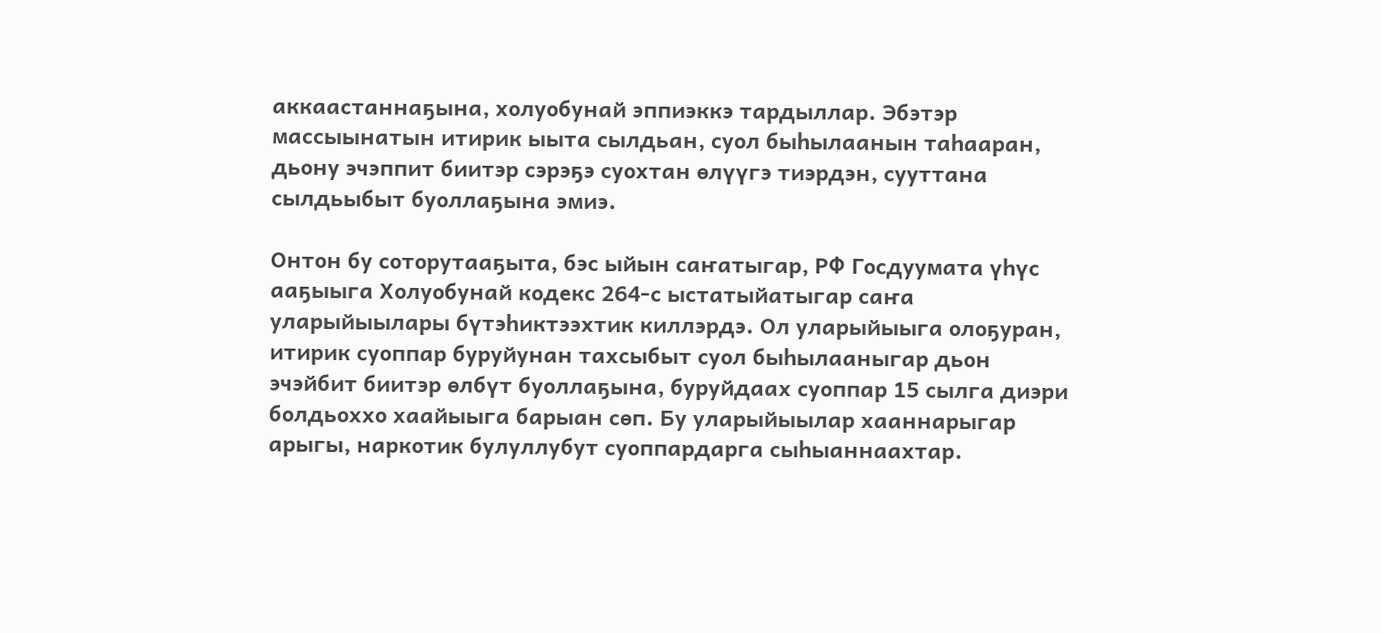аккаастаннаҕына, холуобунай эппиэккэ тардыллар. Эбэтэр массыынатын итирик ыыта сылдьан, суол быһылаанын таһааран, дьону эчэппит биитэр сэрэҕэ суохтан өлүүгэ тиэрдэн, сууттана сылдьыбыт буоллаҕына эмиэ.

Онтон бу соторутааҕыта, бэс ыйын саҥатыгар, РФ Госдуумата үһүс ааҕыыга Холуобунай кодекс 264-с ыстатыйатыгар саҥа уларыйыылары бүтэһиктээхтик киллэрдэ. Ол уларыйыыга олоҕуран, итирик суоппар буруйунан тахсыбыт суол быһылааныгар дьон эчэйбит биитэр өлбүт буоллаҕына, буруйдаах суоппар 15 сылга диэри болдьоххо хаайыыга барыан сөп. Бу уларыйыылар хааннарыгар арыгы, наркотик булуллубут суоппардарга сыһыаннаахтар.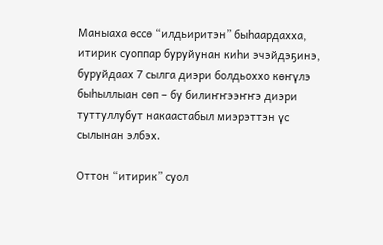Маныаха өссө “илдьиритэн” быһаардахха, итирик суоппар буруйунан киһи эчэйдэҕинэ, буруйдаах 7 сылга диэри болдьоххо көҥүлэ быһыллыан сөп – бу билиҥҥээҥҥэ диэри туттуллубут накаастабыл миэрэттэн үс сылынан элбэх.

Оттон “итирик” суол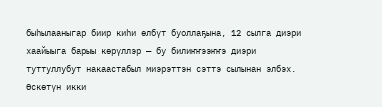быһылааныгар биир киһи өлбүт буоллаҕына, 12 сылга диэри хаайыыга барыы көрүллэр — бу билиҥҥээҥҥэ диэри туттуллубут накаастабыл миэрэттэн сэттэ сылынан элбэх. Өскөтүн икки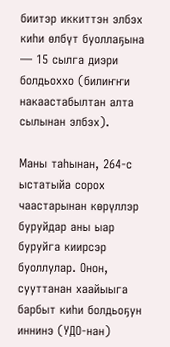биитэр иккиттэн элбэх киһи өлбүт буоллаҕына — 15 сылга диэри болдьоххо (билиҥҥи накаастабылтан алта сылынан элбэх).

Маны таһынан, 264-с ыстатыйа сорох чаастарынан көрүллэр буруйдар аны ыар буруйга киирсэр буоллулар. Онон, сууттанан хаайыыга барбыт киһи болдьоҕун иннинэ (УДО-нан)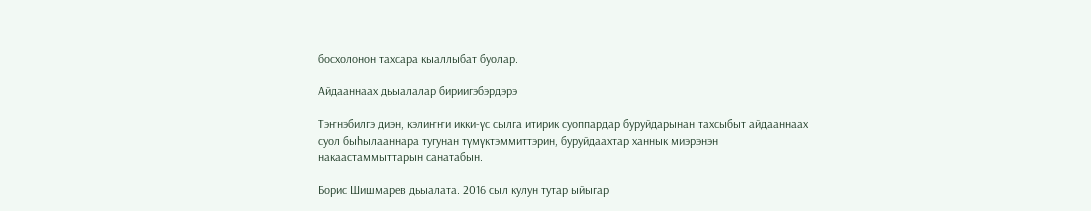босхолонон тахсара кыаллыбат буолар.

Айдааннаах дьыалалар бириигэбэрдэрэ

Тэҥнэбилгэ диэн, кэлиҥҥи икки-үс сылга итирик суоппардар буруйдарынан тахсыбыт айдааннаах суол быһылааннара тугунан түмүктэммиттэрин, буруйдаахтар ханнык миэрэнэн накаастаммыттарын санатабын.

Борис Шишмарев дьыалата. 2016 сыл кулун тутар ыйыгар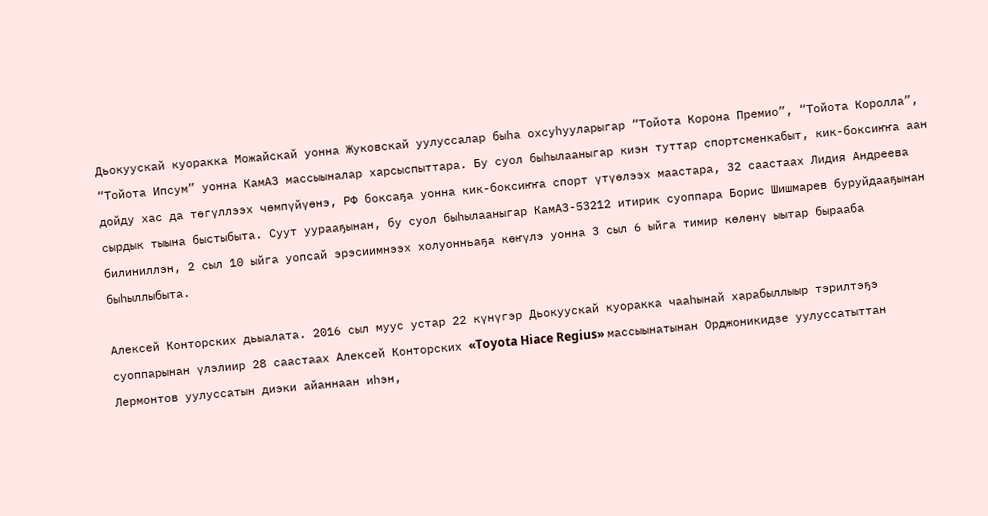Дьокуускай куоракка Можайскай уонна Жуковскай уулуссалар быһа охсуһууларыгар “Тойота Корона Премио”, “Тойота Королла”, “Тойота Ипсум” уонна КамАЗ массыыналар харсыспыттара. Бу суол быһылааныгар киэн туттар спортсменкабыт, кик-боксиҥҥа аан дойду хас да төгүллээх чөмпүйүөнэ, РФ боксаҕа уонна кик-боксиҥҥа спорт үтүөлээх маастара, 32 саастаах Лидия Андреева сырдык тыына быстыбыта. Суут уурааҕынан, бу суол быһылааныгар КамАЗ-53212 итирик суоппара Борис Шишмарев буруйдааҕынан  билиниллэн, 2 сыл 10 ыйга уопсай эрэсиимнээх холуонньаҕа көҥүлэ уонна 3 сыл 6 ыйга тимир көлөнү ыытар бырааба быһыллыбыта.

Алексей Конторских дьыалата. 2016 сыл муус устар 22 күнүгэр Дьокуускай куоракка чааһынай харабыллыыр тэрилтэҕэ суоппарынан үлэлиир 28 саастаах Алексей Конторских «Toyota Hiace Regius» массыынатынан Орджоникидзе уулуссатыттан Лермонтов уулуссатын диэки айаннаан иһэн,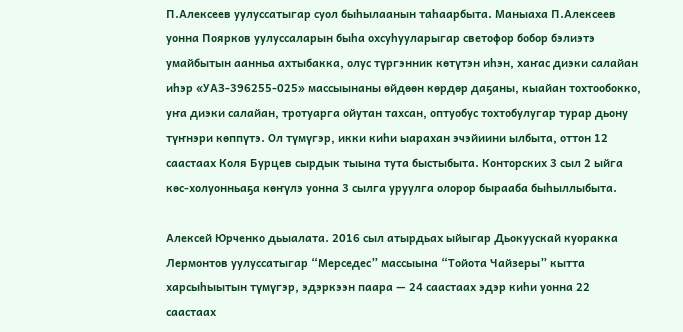П.Алексеев уулуссатыгар суол быһылаанын таһаарбыта. Маныаха П.Алексеев уонна Поярков уулуссаларын быһа охсуһууларыгар светофор бобор бэлиэтэ умайбытын аанньа ахтыбакка, олус түргэнник көтүтэн иһэн, хаҥас диэки салайан иһэр «УАЗ-396255-025» массыынаны өйдөөн көрдөр даҕаны, кыайан тохтообокко, уҥа диэки салайан, тротуарга ойутан тахсан, оптуобус тохтобулугар турар дьону түҥнэри көппүтэ. Ол түмүгэр, икки киһи ыарахан эчэйиини ылбыта, оттон 12 саастаах Коля Бурцев сырдык тыына тута быстыбыта. Конторских 3 сыл 2 ыйга көс-холуонньаҕа көҥүлэ уонна 3 сылга уруулга олорор бырааба быһыллыбыта.

Алексей Юрченко дьыалата. 2016 сыл атырдьах ыйыгар Дьокуускай куоракка Лермонтов уулуссатыгар “Мерседес” массыына “Тойота Чайзеры” кытта харсыһыытын түмүгэр, эдэркээн паара — 24 саастаах эдэр киһи уонна 22 саастаах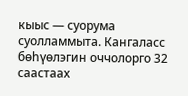кыыс — суорума суолламмыта. Кангаласс бөһүөлэгин оччолорго 32 саастаах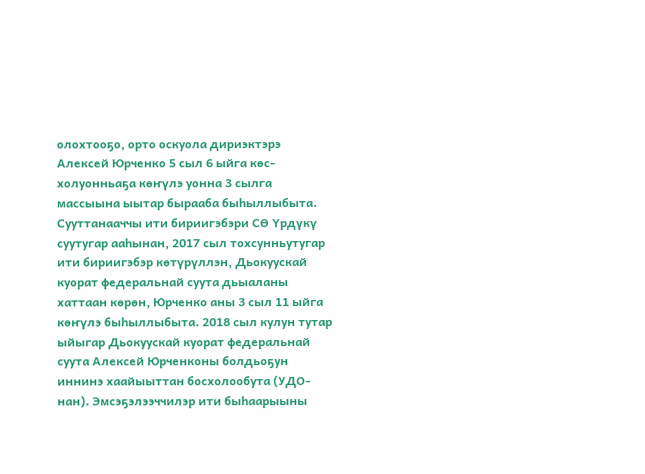олохтооҕо, орто оскуола дириэктэрэ Алексей Юрченко 5 сыл 6 ыйга көс-холуонньаҕа көҥүлэ уонна 3 сылга массыына ыытар бырааба быһыллыбыта. Сууттанааччы ити бириигэбэри СӨ Үрдүкү суутугар ааһынан, 2017 сыл тохсунньутугар ити бириигэбэр көтүрүллэн, Дьокуускай куорат федеральнай суута дьыаланы хаттаан көрөн, Юрченко аны 3 сыл 11 ыйга көҥүлэ быһыллыбыта. 2018 сыл кулун тутар ыйыгар Дьокуускай куорат федеральнай суута Алексей Юрченконы болдьоҕун иннинэ хаайыыттан босхолообута (УДО-нан). Эмсэҕэлээччилэр ити быһаарыыны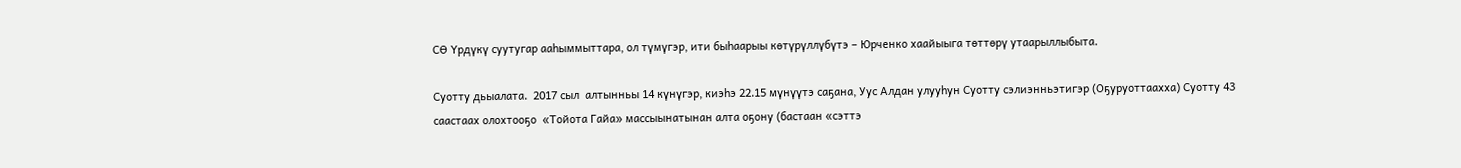СӨ Үрдүкү суутугар ааһыммыттара, ол түмүгэр, ити быһаарыы көтүрүллүбүтэ – Юрченко хаайыыга төттөрү утаарыллыбыта.

Суотту дьыалата.  2017 сыл  алтынньы 14 күнүгэр, киэһэ 22.15 мүнүүтэ саҕана, Уус Алдан улууһун Суотту сэлиэнньэтигэр (Оҕуруоттаахха) Суотту 43 саастаах олохтооҕо  «Тойота Гайа» массыынатынан алта оҕону (бастаан «сэттэ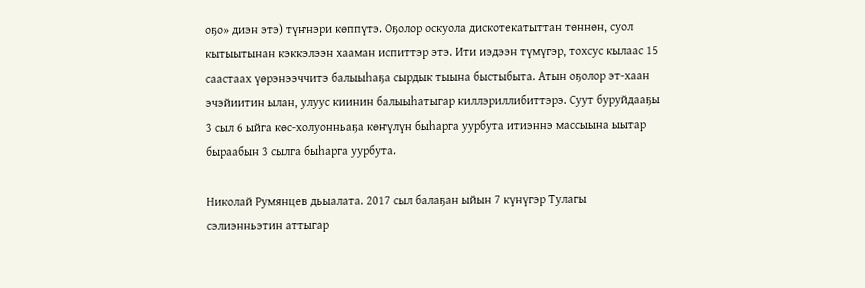оҕо» диэн этэ) түҥнэри көппүтэ. Оҕолор оскуола дискотекатыттан төннөн, суол кытыытынан кэккэлээн хааман испиттэр этэ. Ити иэдээн түмүгэр, тохсус кылаас 15 саастаах үөрэнээччитэ балыыһаҕа сырдык тыына быстыбыта. Атын оҕолор эт-хаан эчэйиитин ылан, улуус киинин балыыһатыгар киллэриллибиттэрэ. Суут буруйдааҕы 3 сыл 6 ыйга көс-холуонньаҕа көҥүлүн быһарга уурбута итиэннэ массыына ыытар быраабын 3 сылга быһарга уурбута.

Николай Румянцев дьыалата. 2017 сыл балаҕан ыйын 7 күнүгэр Тулагы сэлиэнньэтин аттыгар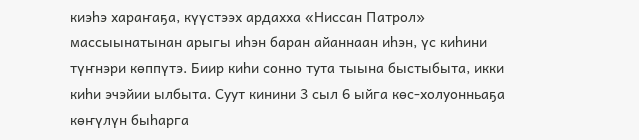киэһэ хараҥаҕа, күүстээх ардахха «Ниссан Патрол» массыынатынан арыгы иһэн баран айаннаан иһэн, үс киһини түҥнэри көппүтэ. Биир киһи сонно тута тыына быстыбыта, икки киһи эчэйии ылбыта. Суут кинини 3 сыл 6 ыйга көс-холуонньаҕа көҥүлүн быһарга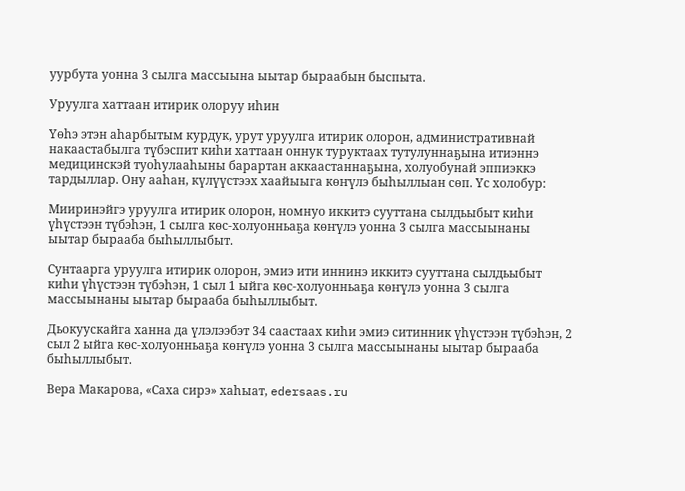уурбута уонна 3 сылга массыына ыытар быраабын быспыта.

Уруулга хаттаан итирик олоруу иһин

Үөһэ этэн аһарбытым курдук, урут уруулга итирик олорон, административнай накаастабылга түбэспит киһи хаттаан оннук туруктаах тутулуннаҕына итиэннэ медицинскэй туоһулааһыны барартан аккаастаннаҕына, холуобунай эппиэккэ тардыллар. Ону ааһан, күлүүстээх хаайыыга көҥүлэ быһыллыан сөп. Үс холобур:

Мииринэйгэ уруулга итирик олорон, номнуо иккитэ сууттана сылдьыбыт киһи үһүстээн түбэһэн, 1 сылга көс-холуонньаҕа көҥүлэ уонна 3 сылга массыынаны ыытар бырааба быһыллыбыт.

Сунтаарга уруулга итирик олорон, эмиэ ити иннинэ иккитэ сууттана сылдьыбыт киһи үһүстээн түбэһэн, 1 сыл 1 ыйга көс-холуонньаҕа көҥүлэ уонна 3 сылга массыынаны ыытар бырааба быһыллыбыт.

Дьокуускайга ханна да үлэлээбэт 34 саастаах киһи эмиэ ситинник үһүстээн түбэһэн, 2 сыл 2 ыйга көс-холуонньаҕа көҥүлэ уонна 3 сылга массыынаны ыытар бырааба быһыллыбыт.

Вера Макарова, «Саха сирэ» хаһыат, edersaas.ru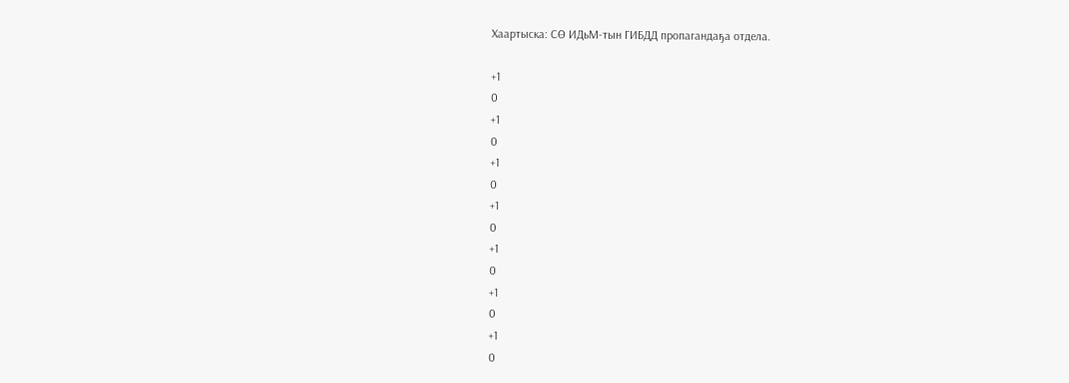Хаартыска: СӨ ИДьМ-тын ГИБДД пропагандаҕа отдела.

+1
0
+1
0
+1
0
+1
0
+1
0
+1
0
+1
0